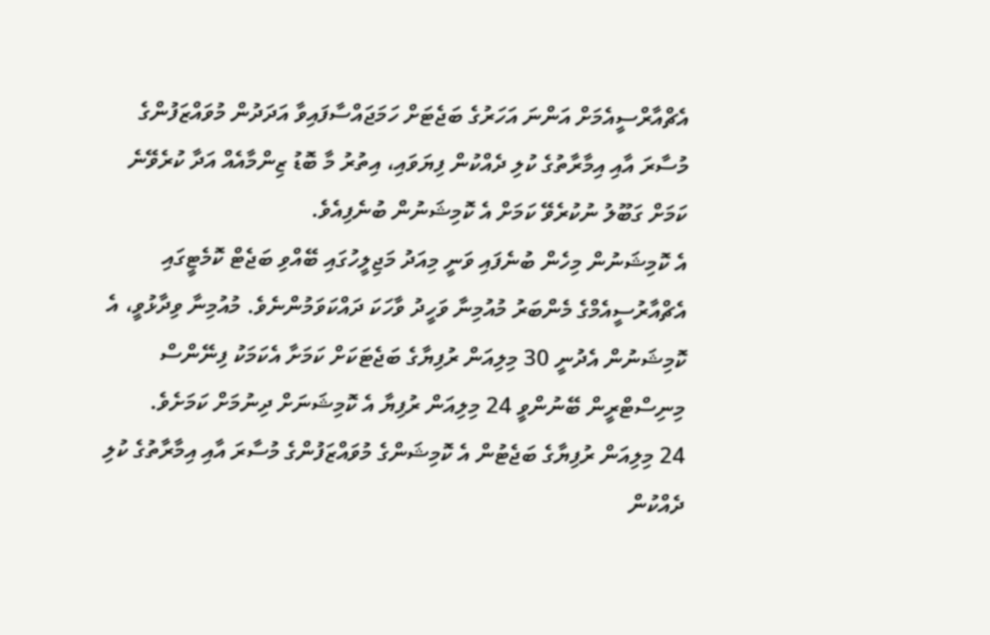އެޗްއާރްސީއެމަށް އަންނަ އަހަރުގެ ބަޖެޓަށް ހަމަޖައްސާފައިވާ އަދަދުން މުވައްޒަފުންގެ މުސާރަ އާއި އިމާރާތުގެ ކުލި ދެއްކުން ފިޔަވައި، އިތުރު މާ ބޮޑު ޒިންމާއެއް އަދާ ކުރެވޭނެ ކަމަށް ގަބޫލު ނުކުރެވޭ ކަމަށް އެ ކޮމިޝަނުން ބުނެފިއެވެ.
އެ ކޮމިޝަނުން މިހެން ބުނެފައި ވަނީ މިއަދު މަޖިލީހުގައި ބޭއްވި ބަޖެޓް ކޮމެޓީގައި އެޗްއާރުސީއެމްގެ މެންބަރު މުއުމިނާ ވަހީދު ވާހަކަ ދައްކަވަމުންނެވެ. މުއުމިނާ ވިދާޅުވީ، އެ ކޮމިޝަނުން އެދުނީ 30 މިލިއަން ރުފިޔާގެ ބަޖެޓަކަށް ކަމަށާ އެކަމަކު ފިނޭންސް މިނިސްޓްރީން ބޭނުންވީ 24 މިލިއަން ރުފިޔާ އެ ކޮމިޝަނަށް ދިނުމަށް ކަމަށެވެ.
24 މިލިއަން ރުފިޔާގެ ބަޖެޓުން އެ ކޮމިޝަންގެ މުވައްޒަފުންގެ މުސާރަ އާއި އިމާރާތުގެ ކުލި ދެއްކުން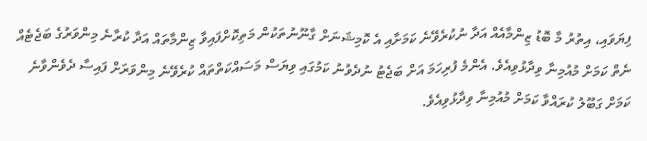ފިޔަވައި، އިތުރު މާ ބޮޑު ޒިންމާއެއް އަދާ ނުކުރެވޭނެ ކަމަށާއި އެ ކޮމިޝަނަށް ގާނޫނުތަކުން މަތިކޮށްފައިވާ ޒިންމާތައް އަދާ ކުރާނެ މިންވަރުގެ ބަޖެޓެއް ނެތް ކަމަށް މުއުމިނާ ވިދާޅުވިއެވެ. އެންމެ ފުރިހަމަ އަށް ބަޖެޓު ނުދެވުނު ކަމުގައި ވިޔަސް މަސައްކަތްތައް ކުރެވޭނެ މިންވަރަށް ފައިސާ ދެވެންވާނެ ކަމަށް ގަބޫލު ކުރައްވާ ކަމަށް މުއުމިނާ ވިދާޅުވިއެވެ.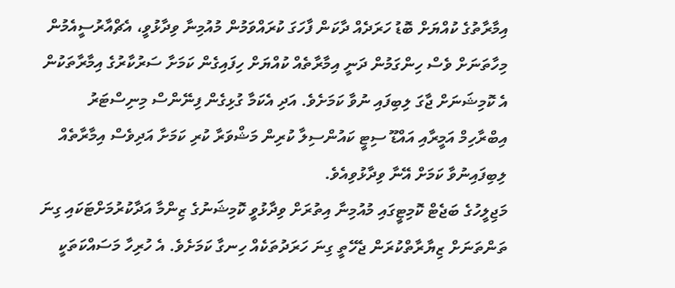އިމާރާތުގެ ކުއްޔަށް ބޮޑު ހަރަދެއް ދާކަން ފާހަގަ ކުރައްވަމުން މުއުމިނާ ވިދާޅުވީ، އެޗްއާރުސީއެމުން މިހާތަނަށް ވެސް ހިންގަމުން ދަނީ އިމާރާތެއް ކުއްޔަށް ހިފައިގެން ކަމަށާ ސަރުކާރުގެ އިމާރާތަކުން އެ ކޮމިޝަނަށް ޖާގަ ލިބިފައި ނުވާ ކަމަށެވެ. އަދި އެކަމާ ގުޅިގެން ފިނޭންސް މިނިސްޓަރު އިބްރާހިމް އަމީރާއި އައްޑޫ ސިޓީ ކައުންސިލާ ކުރިން މަޝްވަރާ ކުރި ކަމަށާ އަދިވެސް އިމާރާތެއް ލިބިފައިނުވާ ކަމަށް އޭނާ ވިދާޅުވިއެވެ.
މަޖިލީހުގެ ބަޖެޓް ކޮމިޓީގައި މުއުމިނާ އިތުރަށް ވިދާޅުވީ ކޮމިޝަނުގެ ޒިންމާ އަދާކުރުމަށްޓަކައި ގިނަ ތަންތަނަށް ޒިޔާރާތްކުރަން ޖެހޭތީ ގިނަ ހަރަދުތަކެއް ހިނގާ ކަމަށެވެ. އެ ހުރިހާ މަސައްކަތަކީ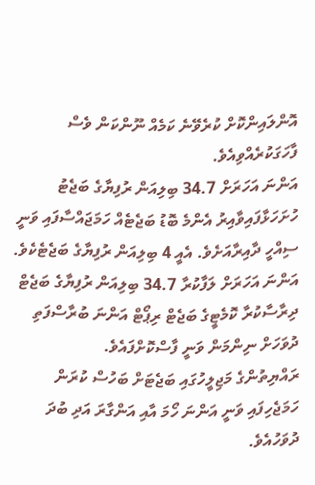އޮންލައިންކޮށް ކުރެވޭނެ ކަމެއް ނޫންކަން ވެސް ފާހަގަކުރެއްވިއެވެ.
އަންނަ އަހަރަށް 34.7 ބިލިއަން ރުފިޔާގެ ބަޖެޓު ހުށަހަޅާފައިވާއިރު އެންމެ ބޮޑު ބަޖެޓެއް ހަމަޖައްސާފައި ވަނީ ސިއްހީ ދާއިރާއަށެވެ. އެއީ 4 ބިލިއަން ރުފިޔާގެ ބަޖެޓެކެވެ. އަންނަ އަހަރަށް ލަފާކުރާ 34.7 ބިލިއަން ރުފިޔާގެ ބަޖެޓް ދިރާސާކުރާ ކޮމެޓީގެ ބަޖެޓް ރިޕޯޓް އަންނަ ބުރާސްފަތި ދުވަހަށް ނިންމަން ވަނީ ފާސްކޮށްފައެވެ.
ރައްޔިތުންގެ މަޖިލީހުގައި ބަޖެޓަށް ބަހުސް ކުރަން ހަމަޖެހިފައި ވަނީ އަންނަ ހޯމަ އާއި އަންގާރަ އަދި ބުދަ ދުވަހުއެވެ.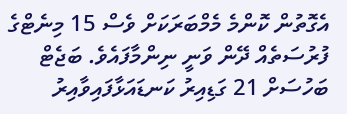އެގޮތުން ކޮންމެ މެމްބަރަކަށް ވެސް 15 މިނެޓްގެ ފުރުސަތެއް ދޭން ވަނީ ނިންމާފައެވެ. ބަޖެޓް ބަހުސަށް 21 ގަޑިއިރު ކަނޑައަޅާފައިވާއިރު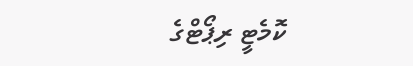ކޮމެޓީ ރިޕޯޓްގެ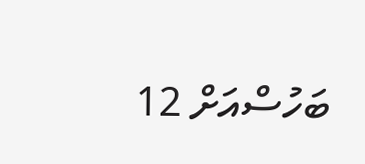ބަހުސްއަށް 12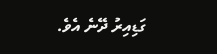ގަޑިއިރު ދޭނެ އެވެ.